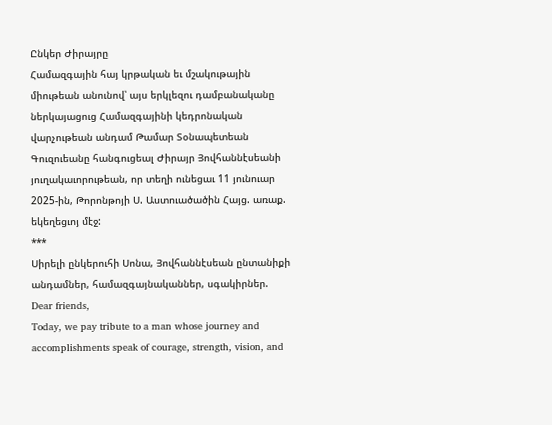Ընկեր Ժիրայրը
Համազգային հայ կրթական եւ մշակութային միութեան անունով՝ այս երկլեզու դամբանականը ներկայացուց Համազգայինի կեդրոնական վարչութեան անդամ Թամար Տօնապետեան Գուզուեանը հանգուցեալ Ժիրայր Յովհաննէսեանի յուղակաւորութեան, որ տեղի ունեցաւ 11 յունուար 2025-ին, Թորոնթոյի Ս. Աստուածածին Հայց. առաք. եկեղեցւոյ մէջ:
***
Սիրելի ընկերուհի Սոնա, Յովհաննէսեան ընտանիքի անդամներ, համազգայնականներ, սգակիրներ.
Dear friends,
Today, we pay tribute to a man whose journey and accomplishments speak of courage, strength, vision, and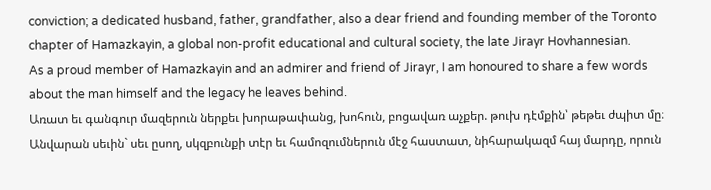conviction; a dedicated husband, father, grandfather, also a dear friend and founding member of the Toronto chapter of Hamazkayin, a global non-profit educational and cultural society, the late Jirayr Hovhannesian.
As a proud member of Hamazkayin and an admirer and friend of Jirayr, I am honoured to share a few words about the man himself and the legacy he leaves behind.
Առատ եւ գանգուր մազերուն ներքեւ խորաթափանց, խոհուն, բոցավառ աչքեր. թուխ դէմքին՝ թեթեւ ժպիտ մը։
Անվարան սեւին` սեւ ըսող, սկզբունքի տէր եւ համոզումներուն մէջ հաստատ, նիհարակազմ հայ մարդը, որուն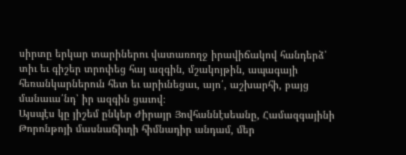սիրտը երկար տարիներու վատառողջ իրավիճակով հանդերձ՝ տիւ եւ գիշեր տրոփեց հայ ազգին, մշակոյթին, ապագայի հեռանկարներուն հետ եւ արիւնեցաւ, այո՛, աշխարհի, բայց մանաւա՛նդ՝ իր ազգին ցաւով։
Այսպէս կը յիշեմ ընկեր Ժիրայր Յովհաննէսեանը, Համազգայինի Թորոնթոյի մասնաճիւղի հիմնադիր անդամ, մեր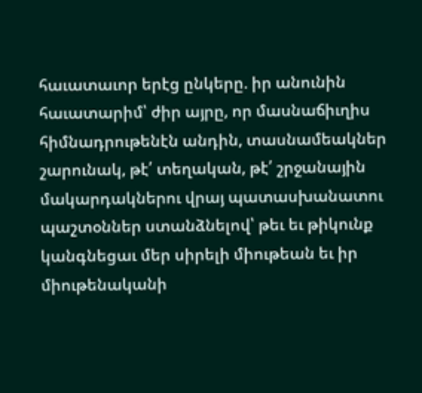հաւատաւոր երէց ընկերը. իր անունին հաւատարիմ՝ ժիր այրը, որ մասնաճիւղիս հիմնադրութենէն անդին, տասնամեակներ շարունակ, թէ՛ տեղական, թէ՛ շրջանային մակարդակներու վրայ պատասխանատու պաշտօններ ստանձնելով՝ թեւ եւ թիկունք կանգնեցաւ մեր սիրելի միութեան եւ իր միութենականի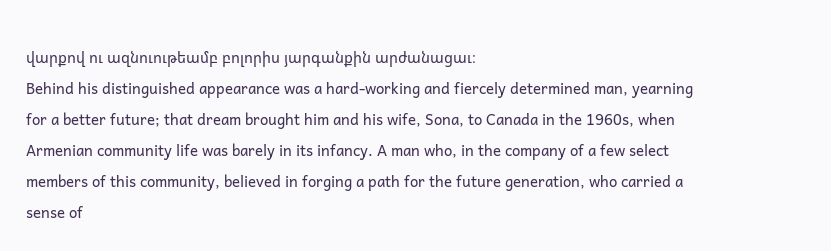վարքով ու ազնուութեամբ բոլորիս յարգանքին արժանացաւ։
Behind his distinguished appearance was a hard-working and fiercely determined man, yearning for a better future; that dream brought him and his wife, Sona, to Canada in the 1960s, when Armenian community life was barely in its infancy. A man who, in the company of a few select members of this community, believed in forging a path for the future generation, who carried a sense of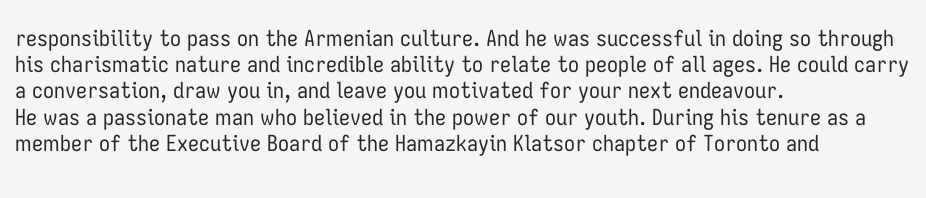responsibility to pass on the Armenian culture. And he was successful in doing so through his charismatic nature and incredible ability to relate to people of all ages. He could carry a conversation, draw you in, and leave you motivated for your next endeavour.
He was a passionate man who believed in the power of our youth. During his tenure as a member of the Executive Board of the Hamazkayin Klatsor chapter of Toronto and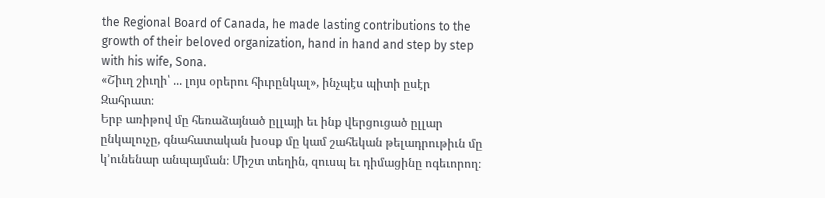the Regional Board of Canada, he made lasting contributions to the growth of their beloved organization, hand in hand and step by step with his wife, Sona.
«Շիւղ շիւղի՝ ... լոյս օրերու հիւրընկալ», ինչպէս պիտի ըսէր Զահրատ։
Երբ առիթով մը հեռաձայնած ըլլայի եւ ինք վերցուցած ըլլար ընկալուչը, գնահատական խօսք մը կամ շահեկան թելադրութիւն մը կ’ունենար անպայման։ Միշտ տեղին, զուսպ եւ դիմացինը ոգեւորող։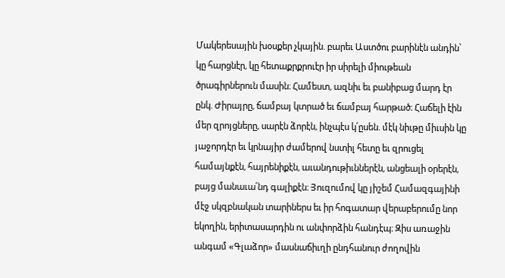Մակերեսային խօսքեր չկային. բարեւ Աստծու բարինէն անդին՝ կը հարցնէր, կը հետաքրքրուէր իր սիրելի միութեան ծրագիրներուն մասին։ Համեստ, ազնիւ եւ բանիբաց մարդ էր ընկ. Ժիրայրը, ճամբայ կտրած եւ ճամբայ հարթած։ Հաճելի էին մեր զրոյցները, սարէն ձորէն, ինչպէս կ՛ըսեն. մէկ նիւթը միւսին կը յաջորդէր եւ կրնայիր ժամերով նստիլ հետը եւ զրուցել համայնքէն, հայրենիքէն, աւանդութիւններէն, անցեալի օրերէն, բայց մանաւա՛նդ գալիքէն։ Յուզումով կը յիշեմ Համազգայինի մէջ սկզբնական տարիներս եւ իր հոգատար վերաբերումը նոր եկողին, երիտասարդին ու անփորձին հանդէպ։ Զիս առաջին անգամ «Գլաձոր» մասնաճիւղի ընդհանուր ժողովին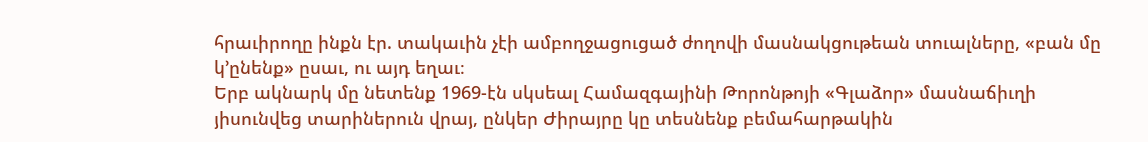հրաւիրողը ինքն էր. տակաւին չէի ամբողջացուցած ժողովի մասնակցութեան տուալները, «բան մը կ՚ընենք» ըսաւ, ու այդ եղաւ։
Երբ ակնարկ մը նետենք 1969-էն սկսեալ Համազգայինի Թորոնթոյի «Գլաձոր» մասնաճիւղի յիսունվեց տարիներուն վրայ, ընկեր Ժիրայրը կը տեսնենք բեմահարթակին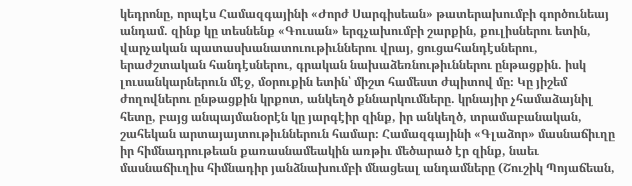կեդրոնը, որպէս Համազգայինի «Ժորժ Սարգիսեան» թատերախումբի գործունեայ անդամ. զինք կը տեսնենք «Գուսան» երգչախումբի շարքին, քուլիսներու ետին, վարչական պատասխանատուութիւններու վրայ, ցուցահանդէսներու, երաժշտական հանդէսներու, գրական նախաձեռնութիւններու ընթացքին. իսկ լուսանկարներուն մէջ, մօրուքին ետին՝ միշտ համեստ ժպիտով մը։ Կը յիշեմ ժողովներու ընթացքին կրքոտ, անկեղծ քննարկումները. կրնայիր չհամաձայնիլ հետը, բայց անպայմանօրէն կը յարգէիր զինք, իր անկեղծ, տրամաբանական, շահեկան արտայայտութիւններուն համար։ Համազգայինի «Գլաձոր» մասնաճիւղը իր հիմնադրութեան քառասնամեակին առթիւ մեծարած էր զինք, նաեւ մասնաճիւղիս հիմնադիր յանձնախումբի մնացեալ անդամները (Շուշիկ Պոյաճեան,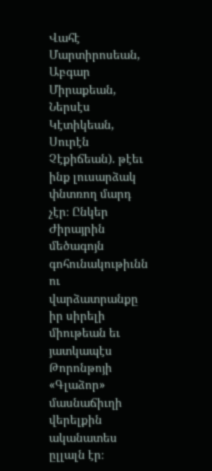Վահէ Մարտիրոսեան, Աբգար Միրաքեան, Ներսէս Կէտիկեան, Սուրէն Չէքիճեան). թէեւ ինք լուսարձակ փնտռող մարդ չէր։ Ընկեր Ժիրայրին մեծագոյն գոհունակութիւնն ու վարձատրանքը իր սիրելի միութեան եւ յատկապէս Թորոնթոյի «Գլաձոր» մասնաճիւղի վերելքին ականատես ըլլալն էր։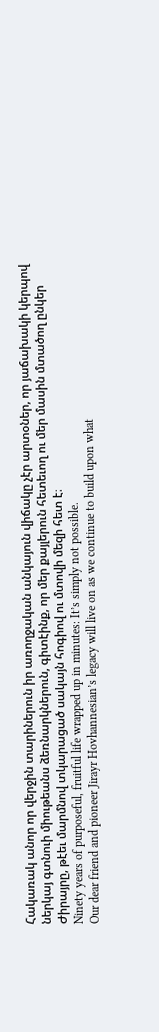Հակառակ անոր որ վերջին տարիներուն իր առողջական անկայուն վիճակը չէր արտօներ, որ յաճախակի կերպով ներկայ գտնուի միութեանս ձեռնարկներուն, գիտէինք, որ մեր քայլերուն հետեւող ու մեր մասին մտածող ընկեր Ժիրայրը, թէեւ մարմնով տկարացած սակայն հոգիով ու մտովի մեզի հետ է։
Ninety years of purposeful, fruitful life wrapped up in minutes: It’s simply not possible.
Our dear friend and pioneer Jirayr Hovhannesian’s legacy will live on as we continue to build upon what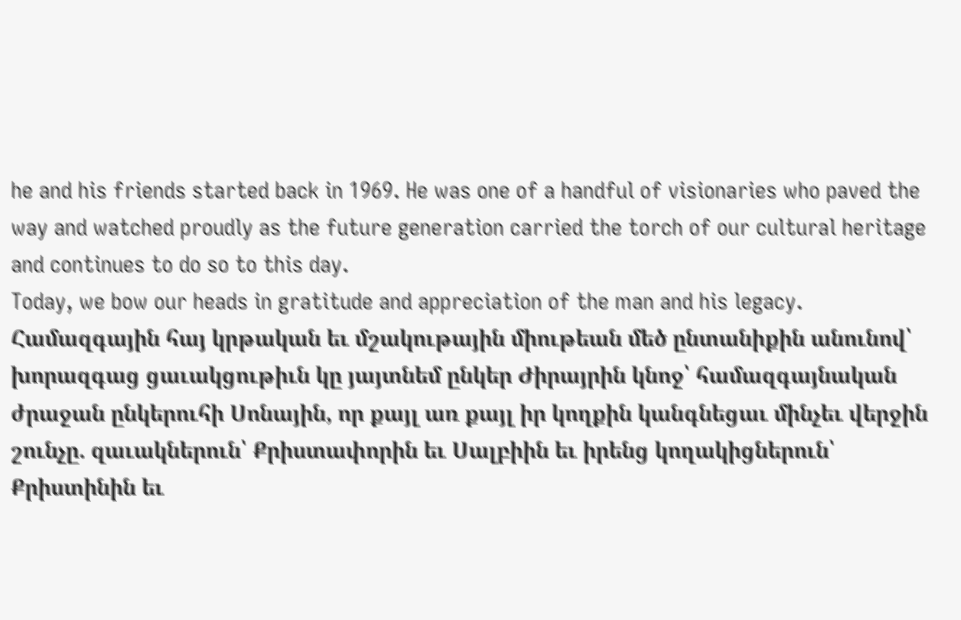he and his friends started back in 1969. He was one of a handful of visionaries who paved the way and watched proudly as the future generation carried the torch of our cultural heritage and continues to do so to this day.
Today, we bow our heads in gratitude and appreciation of the man and his legacy.
Համազգային հայ կրթական եւ մշակութային միութեան մեծ ընտանիքին անունով՝ խորազգաց ցաւակցութիւն կը յայտնեմ ընկեր Ժիրայրին կնոջ՝ համազգայնական ժրաջան ընկերուհի Սոնային, որ քայլ առ քայլ իր կողքին կանգնեցաւ մինչեւ վերջին շունչը. զաւակներուն՝ Քրիստափորին եւ Սալբիին եւ իրենց կողակիցներուն՝ Քրիստինին եւ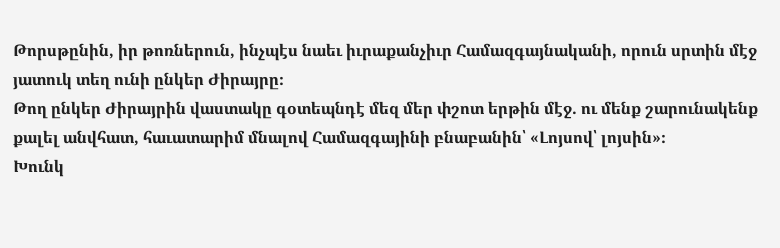Թորսթընին, իր թոռներուն, ինչպէս նաեւ իւրաքանչիւր Համազգայնականի, որուն սրտին մէջ յատուկ տեղ ունի ընկեր Ժիրայրը։
Թող ընկեր Ժիրայրին վաստակը գօտեպնդէ մեզ մեր փշոտ երթին մէջ. ու մենք շարունակենք քալել անվհատ, հաւատարիմ մնալով Համազգայինի բնաբանին՝ «Լոյսով՝ լոյսին»։
Խունկ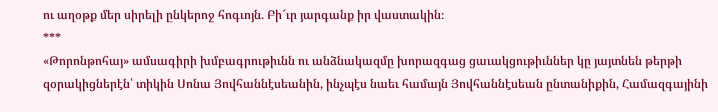ու աղօթք մեր սիրելի ընկերոջ հոգւոյն. Բի՜ւր յարգանք իր վաստակին։
***
«Թորոնթոհայ» ամսագիրի խմբագրութիւնն ու անձնակազմը խորազգաց ցաւակցութիւններ կը յայտնեն թերթի զօրակիցներէն՝ տիկին Սոնա Յովհաննէսեանին, ինչպէս նաեւ համայն Յովհաննէսեան ընտանիքին, Համազգայինի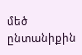մեծ ընտանիքին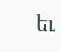եւ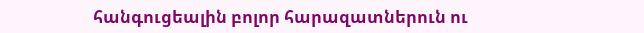հանգուցեալին բոլոր հարազատներուն ու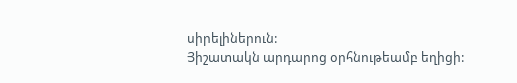սիրելիներուն:
Յիշատակն արդարոց օրհնութեամբ եղիցի: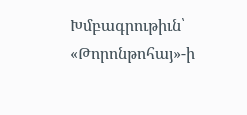Խմբագրութիւն՝ «Թորոնթոհայ»-ի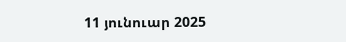11 յունուար 2025